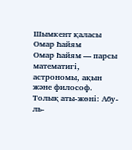Шымкент қаласы
Омар Һайям
Омар Һайям — парсы математигі, астрономы, ақын және философ. Толық аты-жөні: Абу-ль-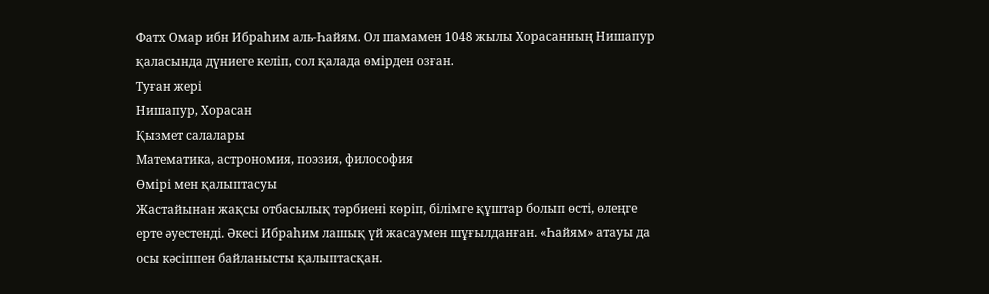Фатх Омар ибн Ибраһим аль-Һайям. Ол шамамен 1048 жылы Хорасанның Нишапур қаласында дүниеге келіп, сол қалада өмірден озған.
Туған жері
Нишапур, Хорасан
Қызмет салалары
Математика, астрономия, поэзия, философия
Өмірі мен қалыптасуы
Жастайынан жақсы отбасылық тәрбиені көріп, білімге құштар болып өсті, өлеңге ерте әуестенді. Әкесі Ибраһим лашық үй жасаумен шұғылданған. «Һайям» атауы да осы кәсіппен байланысты қалыптасқан.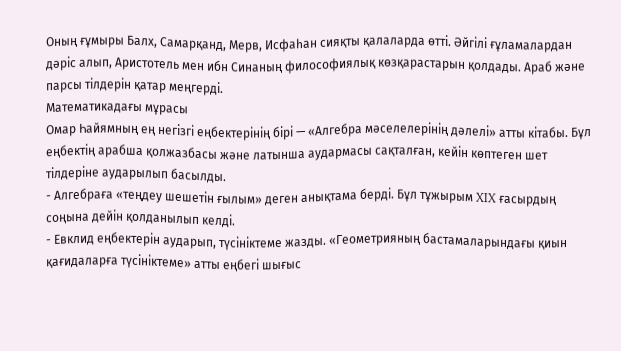Оның ғұмыры Балх, Самарқанд, Мерв, Исфаһан сияқты қалаларда өтті. Әйгілі ғұламалардан дәріс алып, Аристотель мен ибн Синаның философиялық көзқарастарын қолдады. Араб және парсы тілдерін қатар меңгерді.
Математикадағы мұрасы
Омар Һайямның ең негізгі еңбектерінің бірі — «Алгебра мәселелерінің дәлелі» атты кітабы. Бұл еңбектің арабша қолжазбасы және латынша аудармасы сақталған, кейін көптеген шет тілдеріне аударылып басылды.
- Алгебраға «теңдеу шешетін ғылым» деген анықтама берді. Бұл тұжырым XIX ғасырдың соңына дейін қолданылып келді.
- Евклид еңбектерін аударып, түсініктеме жазды. «Геометрияның бастамаларындағы қиын қағидаларға түсініктеме» атты еңбегі шығыс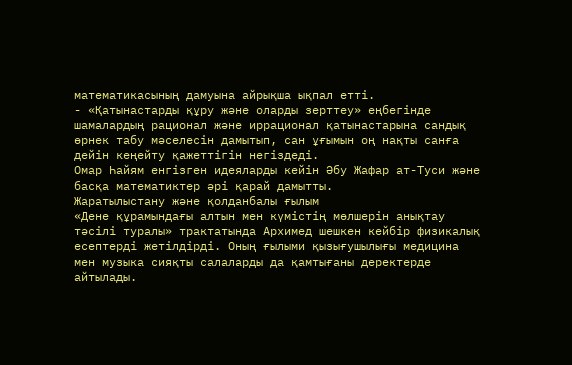математикасының дамуына айрықша ықпал етті.
- «Қатынастарды құру және оларды зерттеу» еңбегінде шамалардың рационал және иррационал қатынастарына сандық өрнек табу мәселесін дамытып, сан ұғымын оң нақты санға дейін кеңейту қажеттігін негіздеді.
Омар Һайям енгізген идеяларды кейін Әбу Жафар ат-Туси және басқа математиктер әрі қарай дамытты.
Жаратылыстану және қолданбалы ғылым
«Дене құрамындағы алтын мен күмістің мөлшерін анықтау тәсілі туралы» трактатында Архимед шешкен кейбір физикалық есептерді жетілдірді. Оның ғылыми қызығушылығы медицина мен музыка сияқты салаларды да қамтығаны деректерде айтылады.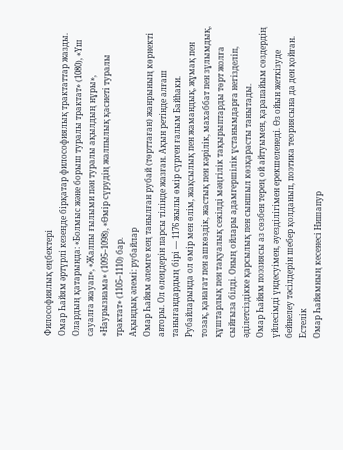Философиялық еңбектері
Омар Һайям әртүрлі кезеңде бірқатар философиялық трактаттар жазды. Олардың қатарында: «Болмыс және борыш туралы трактат» (1080), «Үш сауалға жауап», «Жалпы ғылыми пән туралы ақылдың нұры», «Наурызнама» (1095–1098), «Өмір сүрудің жалпылық қасиеті туралы трактат» (1105–1110) бар.
Ақындық әлемі: рубайлар
Омар Һайям әлемге кең танылған рубай (төрттаған) жанрының көрнекті авторы. Ол өлеңдерін парсы тілінде жазған. Ақын ретінде алғаш танығандардың бірі — 1176 жылы өмір сүрген ғалым Байһаки.
Рубайларында ол өмір мен өлім, жақсылық пен жамандық, жұмақ пен тозақ, қанағат пен ашкөздік, жастық пен кәрілік, махаббат пен зұлымдық, құштарлық пен тақуалық секілді мәңгілік тақырыптарды төрт жолға сыйғыза білді. Оның ойлары адамгершілік ұстанымдарға негізделіп, әділетсіздікке қарсылық пен сыншыл көзқарасты танытады.
Омар Һайям поэзиясы аз сөзбен терең ой айтуымен, қарапайым сөздердің үйлесімді үндесуімен, әуезділігімен ерекшеленеді. Өз ойын жеткізуде бейнелеу тәсілдерін шебер қолданып, поэтика теориясына да ден қойған.
Естелік
Омар Һайямның кесенесі Нишапур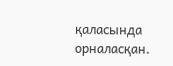қаласында орналасқан.